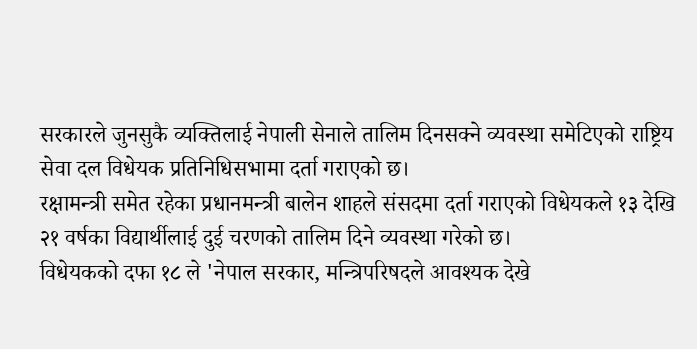सरकारले जुनसुकै व्यक्तिलाई नेपाली सेनाले तालिम दिनसक्ने व्यवस्था समेटिएको राष्ट्रिय सेवा दल विधेयक प्रतिनिधिसभामा दर्ता गराएको छ।
रक्षामन्त्री समेत रहेका प्रधानमन्त्री बालेन शाहले संसदमा दर्ता गराएको विधेयकले १३ देखि २१ वर्षका विद्यार्थीलाई दुई चरणको तालिम दिने व्यवस्था गरेको छ।
विधेयकको दफा १८ ले 'नेपाल सरकार, मन्त्रिपरिषदले आवश्यक देखे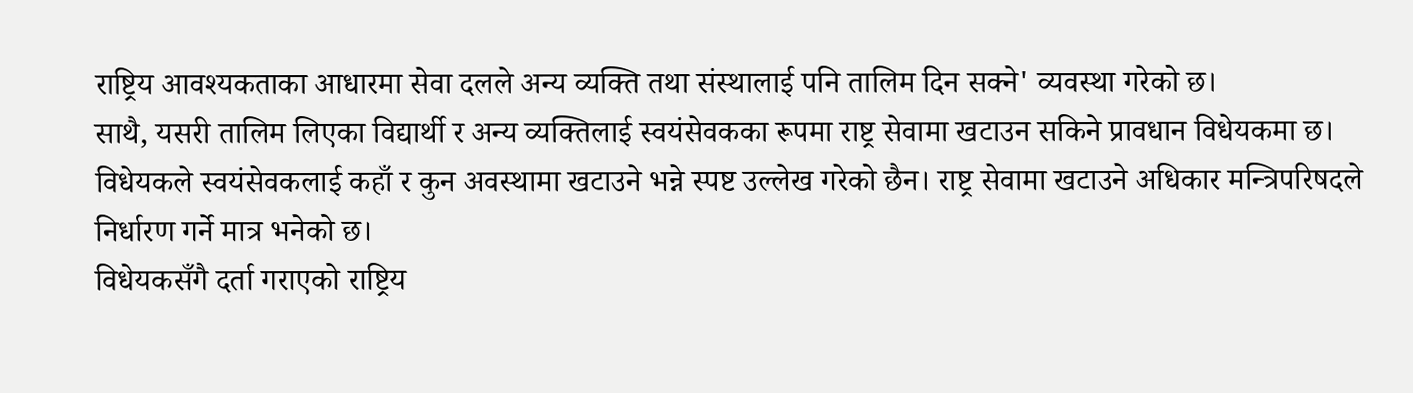राष्ट्रिय आवश्यकताका आधारमा सेवा दलले अन्य व्यक्ति तथा संस्थालाई पनि तालिम दिन सक्ने' व्यवस्था गरेको छ।
साथै, यसरी तालिम लिएका विद्यार्थी र अन्य व्यक्तिलाई स्वयंसेवकका रूपमा राष्ट्र सेवामा खटाउन सकिने प्रावधान विधेयकमा छ।
विधेयकले स्वयंसेवकलाई कहाँ र कुन अवस्थामा खटाउने भन्ने स्पष्ट उल्लेख गरेको छैन। राष्ट्र सेवामा खटाउने अधिकार मन्त्रिपरिषदले निर्धारण गर्ने मात्र भनेको छ।
विधेयकसँगै दर्ता गराएको राष्ट्रिय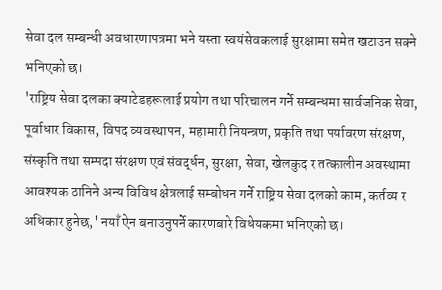सेवा दल सम्बन्धी अवधारणापत्रमा भने यस्ता स्वयंसेवकलाई सुरक्षामा समेत खटाउन सक्ने भनिएको छ।
'राष्ट्रिय सेवा दलका क्याटेडहरूलाई प्रयोग तथा परिचालन गर्ने सम्बन्धमा सार्वजनिक सेवा, पूर्वाधार विकास, विपद व्यवस्थापन, महामारी नियन्त्रण, प्रकृति तथा पर्यावरण संरक्षण, संस्कृति तथा सम्पदा संरक्षण एवं संवर्द्धन, सुरक्षा, सेवा, खेलकुद र तत्कालीन अवस्थामा आवश्यक ठानिने अन्य विविध क्षेत्रलाई सम्बोधन गर्ने राष्ट्रिय सेवा दलको काम, कर्तव्य र अधिकार हुनेछ,' नयाँ ऐन बनाउनुपर्ने कारणबारे विधेयकमा भनिएको छ।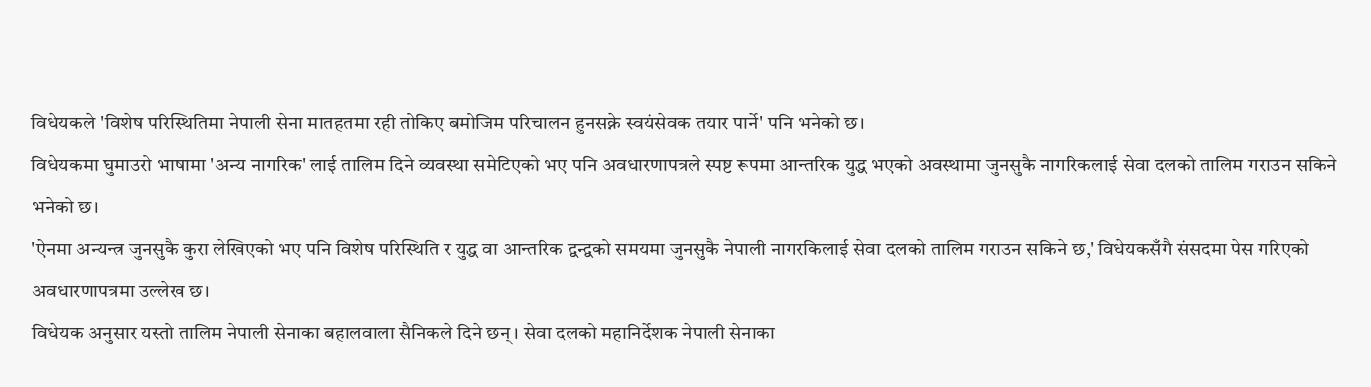विधेयकले 'विशेष परिस्थितिमा नेपाली सेना मातहतमा रही तोकिए बमोजिम परिचालन हुनसक्ने स्वयंसेवक तयार पार्ने' पनि भनेको छ।
विधेयकमा घुमाउरो भाषामा 'अन्य नागरिक' लाई तालिम दिने व्यवस्था समेटिएको भए पनि अवधारणापत्रले स्पष्ट रूपमा आन्तरिक युद्ध भएको अवस्थामा जुनसुकै नागरिकलाई सेवा दलको तालिम गराउन सकिने भनेको छ।
'ऐनमा अन्यन्त्र जुनसुकै कुरा लेखिएको भए पनि विशेष परिस्थिति र युद्ध वा आन्तरिक द्वन्द्वको समयमा जुनसुकै नेपाली नागरकिलाई सेवा दलको तालिम गराउन सकिने छ,' विधेयकसँगै संसदमा पेस गरिएको अवधारणापत्रमा उल्लेख छ।
विधेयक अनुसार यस्तो तालिम नेपाली सेनाका बहालवाला सैनिकले दिने छन्। सेवा दलको महानिर्देशक नेपाली सेनाका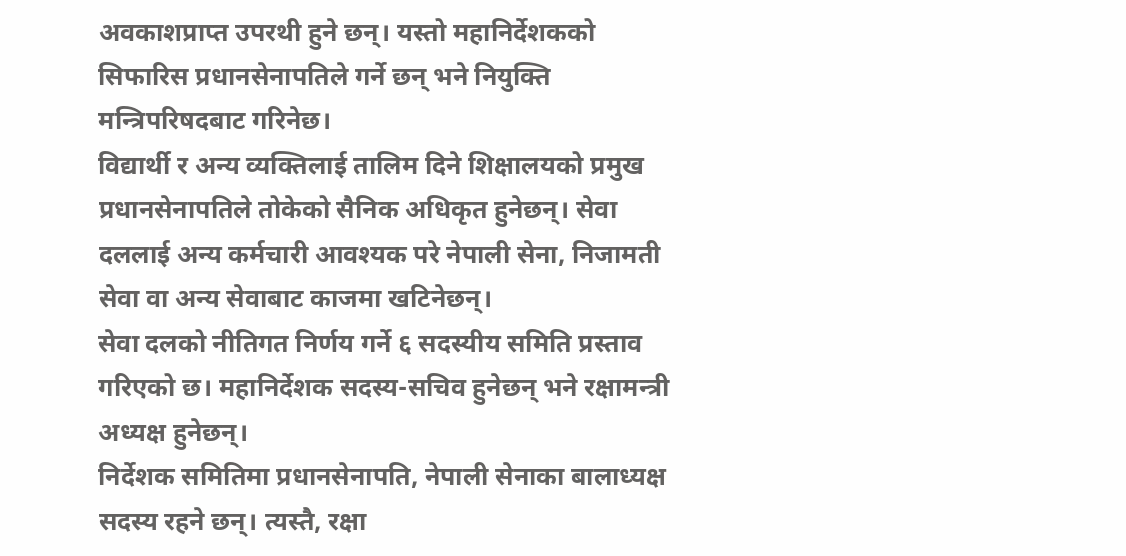अवकाशप्राप्त उपरथी हुने छन्। यस्तो महानिर्देशकको सिफारिस प्रधानसेनापतिले गर्ने छन् भने नियुक्ति मन्त्रिपरिषदबाट गरिनेछ।
विद्यार्थी र अन्य व्यक्तिलाई तालिम दिने शिक्षालयको प्रमुख प्रधानसेनापतिले तोकेको सैनिक अधिकृत हुनेछन्। सेवा दललाई अन्य कर्मचारी आवश्यक परे नेपाली सेना, निजामती सेवा वा अन्य सेवाबाट काजमा खटिनेछन्।
सेवा दलको नीतिगत निर्णय गर्ने ६ सदस्यीय समिति प्रस्ताव गरिएको छ। महानिर्देशक सदस्य-सचिव हुनेछन् भने रक्षामन्त्री अध्यक्ष हुनेछन्।
निर्देशक समितिमा प्रधानसेनापति, नेपाली सेनाका बालाध्यक्ष सदस्य रहने छन्। त्यस्तै, रक्षा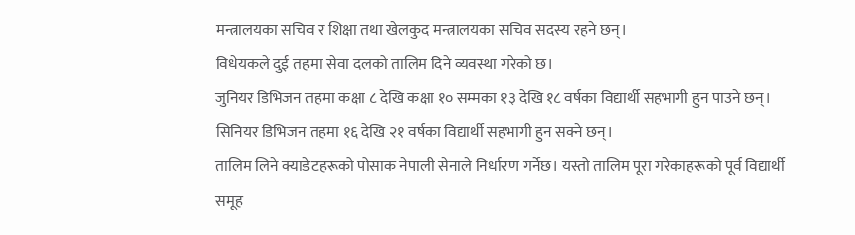मन्त्रालयका सचिव र शिक्षा तथा खेलकुद मन्त्रालयका सचिव सदस्य रहने छन्।
विधेयकले दुई तहमा सेवा दलको तालिम दिने व्यवस्था गरेको छ।
जुनियर डिभिजन तहमा कक्षा ८ देखि कक्षा १० सम्मका १३ देखि १८ वर्षका विद्यार्थी सहभागी हुन पाउने छन्। सिनियर डिभिजन तहमा १६ देखि २१ वर्षका विद्यार्थी सहभागी हुन सक्ने छन्।
तालिम लिने क्याडेटहरूको पोसाक नेपाली सेनाले निर्धारण गर्नेछ। यस्तो तालिम पूरा गरेकाहरूको पूर्व विद्यार्थी समूह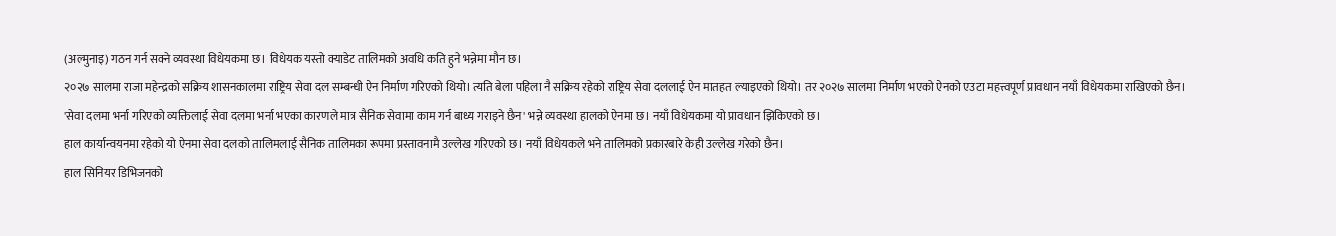(अल्मुनाइ) गठन गर्न सक्ने व्यवस्था विधेयकमा छ। विधेयक यस्तो क्याडेट तालिमको अवधि कति हुने भन्नेमा मौन छ।
२०२७ सालमा राजा महेन्द्रको सक्रिय शासनकालमा राष्ट्रिय सेवा दल सम्बन्धी ऐन निर्माण गरिएको थियो। त्यति बेला पहिला नै सक्रिय रहेको राष्ट्रिय सेवा दललाई ऐन मातहत ल्याइएको थियो। तर २०२७ सालमा निर्माण भएको ऐनको एउटा महत्त्वपूर्ण प्रावधान नयाँ विधेयकमा राखिएको छैन।
'सेवा दलमा भर्ना गरिएको व्यक्तिलाई सेवा दलमा भर्ना भएका कारणले मात्र सैनिक सेवामा काम गर्न बाध्य गराइने छैन' भन्ने व्यवस्था हालको ऐनमा छ। नयाँ विधेयकमा यो प्रावधान झिकिएको छ।
हाल कार्यान्वयनमा रहेको यो ऐनमा सेवा दलको तालिमलाई सैनिक तालिमका रूपमा प्रस्तावनामै उल्लेख गरिएको छ। नयाँ विधेयकले भने तालिमको प्रकारबारे केही उल्लेख गरेको छैन।
हाल सिनियर डिभिजनको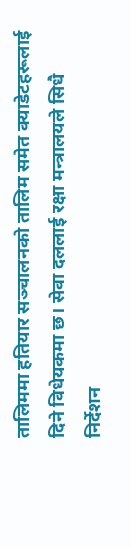तालिममा हतियार सञ्चालनको तालिम समेत क्याडेटहरूलाई दिने विधेयकमा छ। सेवा दललाई रक्षा मन्त्रालयले सिधै निर्देशन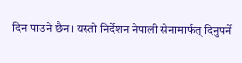दिन पाउने छैन। यस्तो निर्देशन नेपाली सेनामार्फत् दिनुपर्ने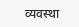व्यवस्था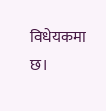विधेयकमा छ।